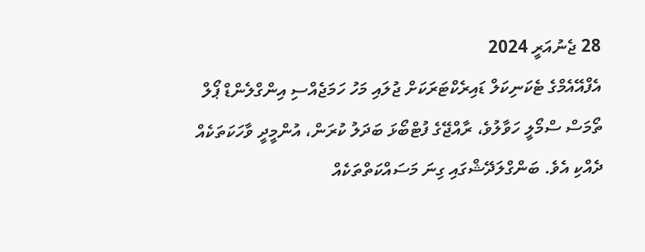28 ޖެނުއަރީ 2024
އެފްއޭއެމްގެ ޓެކަނިކަލް ޑައިރެކްޓަރަކަށް ޖުލައި މަހު ހަމަޖެއްސި އިންގްލެންޑް ޕޯލް ތޯމަސް ސްމޯލީ ހަވާލުވެ، ރާއްޖޭގެ ފުޓްބޯޅަ ބަދަލު ކުރަން، އުންމީދީ ވާހަކަތަކެއް ދެއްކި އެވެ. ބަންގްލަދޭޝްގައި ގިނަ މަސައްކަތްތަކެއް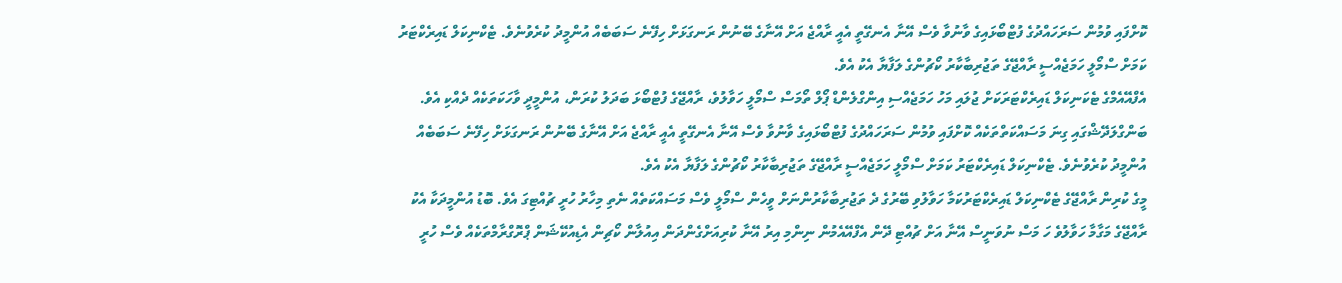ކޮށްފައި ވުމުން ސަރަހައްދުގެ ފުޓްބޯޅައިގެ ވާނުވާ ވެސް އޭނާ އެނގޭތީ އެއީ ރާއްޖެ އަށް އޭނާގެ ބޭނުން ރަނގަޅަށް ހިފޭނެ ސަބަބެއް އުންމީދު ކުރެވުނެވެ. ޓެކްނިކަލް ޑައިރެކްޓަރު ކަމަށް ސްމޯލީ ހަމަޖެއްސީ ރާއްޖޭގެ ތަޖުރިބާކާރު ކޯޗުންގެ ލަފާޔާ އެކު އެވެ.
އެފްއޭއެމްގެ ޓެކަނިކަލް ޑައިރެކްޓަރަކަށް ޖުލައި މަހު ހަމަޖެއްސި އިންގްލެންޑް ޕޯލް ތޯމަސް ސްމޯލީ ހަވާލުވެ، ރާއްޖޭގެ ފުޓްބޯޅަ ބަދަލު ކުރަން، އުންމީދީ ވާހަކަތަކެއް ދެއްކި އެވެ. ބަންގްލަދޭޝްގައި ގިނަ މަސައްކަތްތަކެއް ކޮށްފައި ވުމުން ސަރަހައްދުގެ ފުޓްބޯޅައިގެ ވާނުވާ ވެސް އޭނާ އެނގޭތީ އެއީ ރާއްޖެ އަށް އޭނާގެ ބޭނުން ރަނގަޅަށް ހިފޭނެ ސަބަބެއް އުންމީދު ކުރެވުނެވެ. ޓެކްނިކަލް ޑައިރެކްޓަރު ކަމަށް ސްމޯލީ ހަމަޖެއްސީ ރާއްޖޭގެ ތަޖުރިބާކާރު ކޯޗުންގެ ލަފާޔާ އެކު އެވެ.
މީގެ ކުރިން ރާއްޖޭގެ ޓެކްނިކަލް ޑައިރެކްޓަރުކަމާ ހަވާލުވި ބޭރުގެ ދެ ތަޖުރިބާކާރުންނަށް ވީހެން ސްމޯލީ ވެސް މަސައްކަތެއް ނެތި މިހާރު ހުރީ ޗުއްޓިގަ އެވެ. ބޮޑު އުންމީދަކާ އެކު ރާއްޖޭގެ މަގާމާ ހަވާލުވެ ހަ މަސް ނުވަނީސް އޭނާ އަށް ޗުއްޓި ދޭން އެފްއޭއެމުން ނިންމި އިރު އޭނާ ކުރިއަށްގެންދަން އިއުލާން ކޯޗިން އެޑިއުކޭޝަން ޕްރޮގްރާމްތަކެއް ވެސް ހުރީ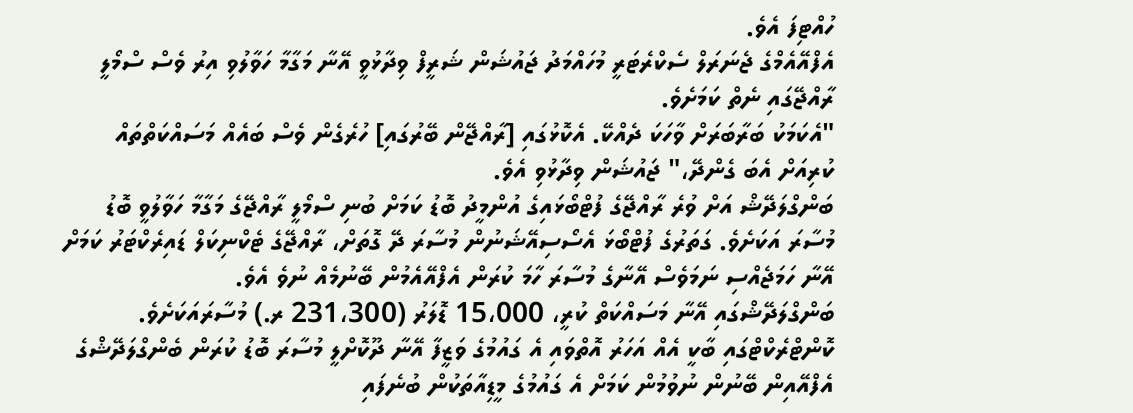ހުއްޓިފަ އެވެ.
އެފްއޭއެމްގެ ޖެނަރަލް ސެކްރެޓަރީ މުހައްމަދު ޖައުޝަން ޝަރީފް ވިދާޅުވީ އޭނާ މަގާމާ ހަވާލުވި އިރު ވެސް ސްމޯލީ ރާއްޖޭގައި ނެތް ކަމަށެވެ.
"އެކަމަކު ބަރާބަރަށް ވާހަކަ ދެއްކޭ. އެކޮޅުގައި [ރާއްޖޭން ބޭރުގައި] ހުރެގެން ވެސް ބައެއް މަސައްކަތްތައް ކުރިއަށް އެބަ ގެންދޭ،" ޖައުޝަން ވިދާޅުވި އެވެ.
ބަންގްލަދޭޝް އަށް ވުރެ ރާއްޖޭގެ ފުޓްބޯޅައިގެ އުންމީދު ބޮޑު ކަމަށް ބުނި ސްމޯލީ ރާއްޖޭގެ މަގާމާ ހަވާލުވީ ބޮޑު މުސާރަ އަކަށެވެ. ގަތަރުގެ ފުޓްބޯޅަ އެސޯސިއޭޝަނުން މުސާރަ ދޭ ގޮތަށް، ރާއްޖޭގެ ޓެކްނިކަލް ޑައިރެކްޓަރު ކަމަށް އޭނާ ހަމަޖެއްސި ނަމަވެސް އޭނާގެ މުސާރަ ހާމަ ކުރަން އެފްއޭއެމުން ބޭނުމެއް ނުވެ އެވެ.
ބަންގްލަދޭޝްގައި އޭނާ މަސައްކަތް ކުރީ، 15،000 ޑޮލަރު (231،300 ރ.) މުސާރައަކަށެވެ. ކޮންޓްރެކްޓްގައި ބާކީ އެއް އަހަރު އޮތްވައި އެ ގައުމުގެ ވަޒީފާ އޭނާ ދޫކޮށްލީ މުސާރަ ބޮޑު ކުރަން ބެންގްލަދޭޝްގެ އެފްއޭއިން ބޭނުން ނުވުމުން ކަމަށް އެ ގައުމުގެ މީޑިއާތަކުން ބުނެފައި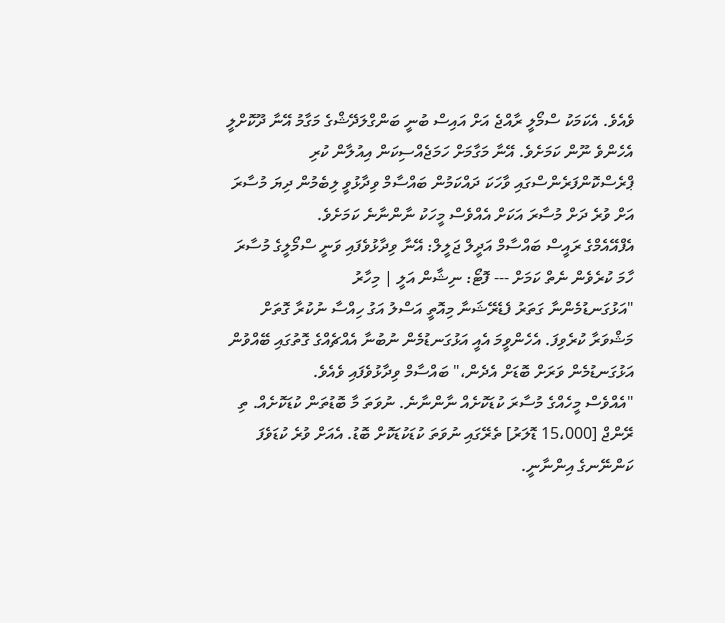ވެއެވެ. އެކަމަކު ސްމޯލީ ރާއްޖެ އަށް އައިސް ބުނީ ބަންގްލަދޭޝްގެ މަގާމު އޭނާ ދޫކޮށްލީ އެހެންވެ ނޫން ކަމަށެވެ. އޭނާ މަގާމަށް ހަމަޖެއްސިކަން އިއުލާން ކުރި ޕްރެސްކޮންފަރެންސްގައި ވާހަކަ ދައްކަމުން ބައްސާމް ވިދާޅުވީ ލިބެމުން ދިޔަ މުސާރަ އަށް ވުރެ ދަށް މުސާރަ އަކަށް އެއްވެސް މީހަކު ނާންނާނެ ކަމަށެވެ.
އެފްއޭއެމްގެ ރައީސް ބައްސާމް އަދީލް ޖަލީލް: އޭނާ ވިދާޅުވެފައި ވަނީ ސްމޯލީގެ މުސާރަ ހާމަ ކުރެވެން ނެތް ކަމަށް --- ފޮޓޯ: ނިޝާން އަލީ | މިހާރު
"އަޅުގަނޑުމެންނާ ގަތަރު ފެޑެރޭޝަނާ މިއޮތީ އަސްލު އަގު ހިއްސާ ނުކުރާ ގޮތަށް މަޝްވަރާ ކުރެވިފަ. އެހެންވީމަ އެއީ އަޅުގަނޑުމެން ނުބުނާ އެއްޗެއްގެ ގޮތުގައި ބޭއްވުން އަޅުގަނޑުމެން ވަރަށް ބޮޑަށް އެދެން،" ބައްސާމް ވިދާޅުވެފައި ވެއެވެ.
"އެއްވެސް މީހެއްގެ މުސާރަ ކުޑަކޮށެއް ނާންނާނެ. ނުވަތަ މާ ބޮޑުތަން ކުޑަކޮށެއް. ތި ރޭންޖް [15،000 ޑޮލަރު] ތެރޭގައި ނުވަތަ ކުޑަކުޑަކޮށް ބޮޑު. އެއަށް ވުރެ ކުޑަވެފަ ކަންނޭނގެ އިންނާނީ.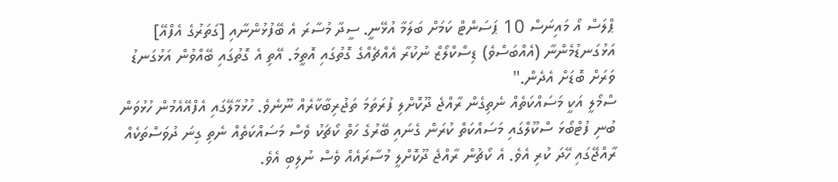ޕްލަސް އޯ މައިނަސް 10 ޕަސަންޓް ކަމަށް ބަލަމާ އުޅޭނީ. ސީދާ މުސާރަ އެ ބޭފުޅުންނާއި [ގަތަރުގެ އެފްއޭ] އަޅުގަނޑުމެންނާ (އެއްބަސްވެ) ޑިސްކްލޯޒް ނުކުރާ އެއްޗެއްގެ ގޮތުގައި އޮތީމަ. އޭތި އެ ގޮތުގައި ބޭއްވުން އަޅުގަނޑު ވަރަށް ބޮޑަށް އެދެން."
ސްމޯލީ އަކީ މަސައްކަތެއް ނެތިގެން ރާއްޖެ ދޫކޮށްލި ފުރަތަމަ ތަޖުރިބާކާރެއް ނޫނެވެ. ހުޅުމާލޭގައި އެފްއޭއެމުން ހުޅުވަން ބުނި ފުޓްބޯޅަ ސްކޫލްގައި މަސައްކަތް ކުރަން ގެނައި ބޭރުގެ ހަތް ކޯޗަކު ވެސް މަސައްކަތެއް ނެތި ގިނަ ދުވަސްތަކެއް ރާއްޖޭގައި ހޭދަ ކުރި އެވެ. އެ ކޯޗުން ރާއްޖެ ދޫކޮށްލީ މުސާރައެއް ވެސް ނުލިބި އެވެ.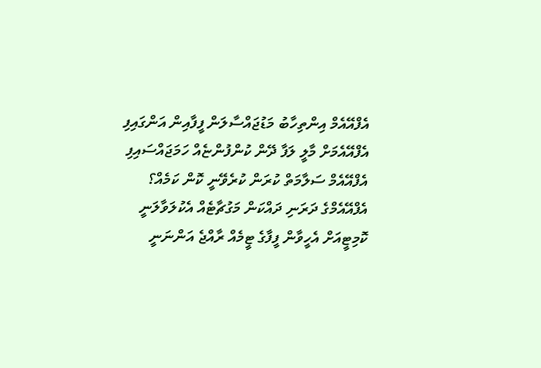އެފްއޭއެމް އިންތިހާބު މަޑުޖައްސާލަން ފީފާއިން އަންގައިފި
އެފްއޭއެމަށް މާލީ ލަފާ ދޭން ކުންފުންޏެއް ހަމަޖައްސައިފި
އެފްއޭއެމް ސަލާމަތް ކުރަން ކުރެވޭނީ ކޮން ކަމެއް؟
އެފްއޭއެމްގެ ދަރަނި ދައްކަން މަގުޗާޓެއް އެކުލަވާލަނީ
ކޮމިޓީއަށް އެހީވާން ފީފާގެ ޓީމެއް ރާއްޖެ އަންނަނީ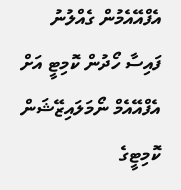އެފްއޭއެމުން ގެއްލުނު ފައިސާ ހޯދުން ކޮމިޓީ އަށް
އެފްއޭއެމް ނޯމަލައިޒޭޝަން ކޮމިޓީގެ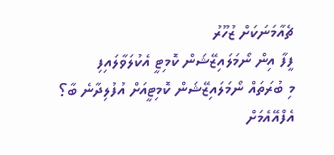ޗެއާމަނަކަށް ޒުހޫރު
ފީފާ އިން ނޯމަލައިޒޭޝަން ކޮމިޓީ އެކުލަވާލައިފި
މި ބުރަތައް ނޯމަލައިޒޭޝަން ކޮމިޓީއަށް އުފުލިދާނެ ބާ؟
އެފްއޭއެމަށް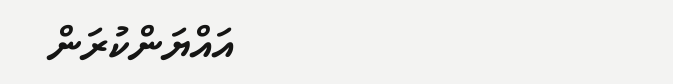އައްޔަންކުރަން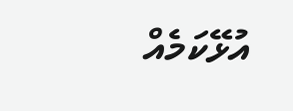އުޅޭކަމެއް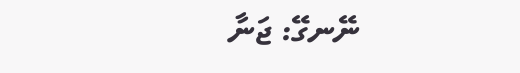ނޭނގޭ: ޖަނާ